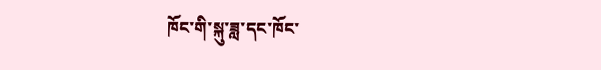ཁོང་གི་སྐུ་ཟླ་དང་ཁོང་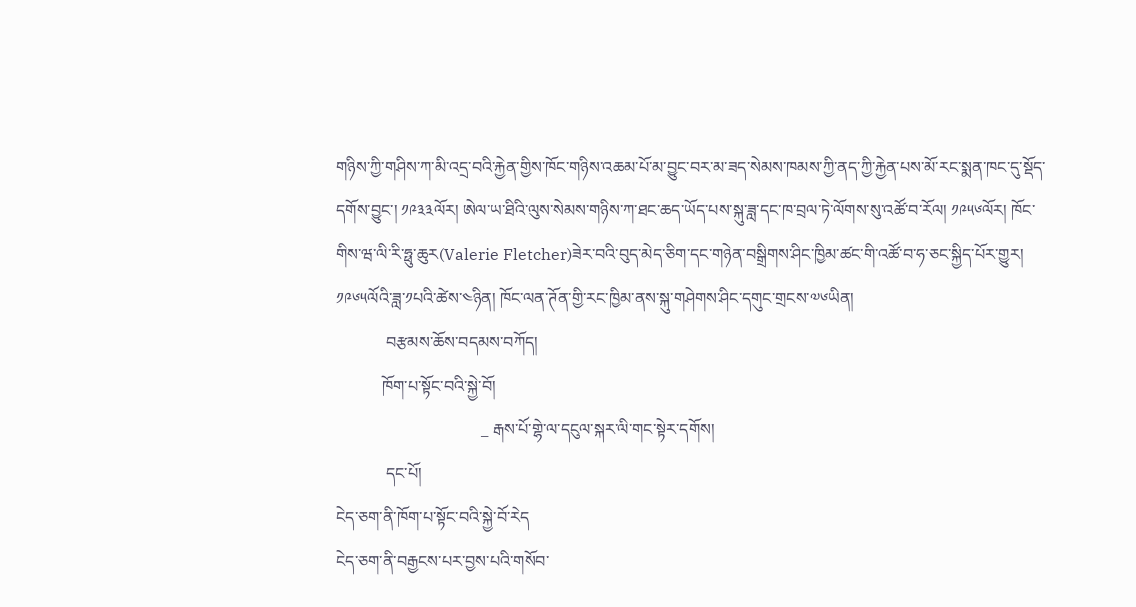གཉིས་ཀྱི་གཤིས་ཀ་མི་འདྲ་བའི་རྐྱེན་གྱིས་ཁོང་གཉིས་འཆམ་པོ་མ་བྱུང་བར་མ་ཟད་སེམས་ཁམས་ཀྱི་ནད་ཀྱི་རྐྱེན་པས་མོ་རང་སྨན་ཁང་དུ་སྡོད་དགོས་བྱུང་། ༡༩༣༣ལོར། ཨེལ་ཡ་ཐིའི་ལུས་སེམས་གཉིས་ཀ་ཐང་ཆད་ཡོད་པས་སྐུ་ཟླ་དང་ཁ་བྲལ་ཏེ་ལོགས་སུ་འཚོ་བ་རོལ། ༡༩༥༦ལོར། ཁོང་གིས་ཝ་ལི་རི་ཧྥུ་ཆུར(Valerie Fletcher)ཟེར་བའི་བུད་མེད་ཅིག་དང་གཉེན་བསྒྲིགས་ཤིང་ཁྱིམ་ཚང་གི་འཚོ་བ་ཧ་ཅང་སྐྱིད་པོར་གྱུར། ༡༩༦༥ལོའི་ཟླ་༡པའི་ཚེས་༤ཉིན། ཁོང་ལན་ཊོན་གྱི་རང་ཁྱིམ་ནས་སྐུ་གཤེགས་ཤིང་དགུང་གྲངས་༧༦ཡིན།
            བརྩམས་ཆོས་བདམས་བཀོད།
           ཁོག་པ་སྟོང་བའི་སྐྱེ་བོ།
                                   _ རྒས་པོ་གྷེ་ལ་དངུལ་སྐར་ལི་གང་སྟེར་དགོས།
            དང་པོ།
ངེད་ཅག་ནི་ཁོག་པ་སྟོང་བའི་སྐྱེ་བོ་རེད
ངེད་ཅག་ནི་བརྒྱངས་པར་བྱས་པའི་གསོབ་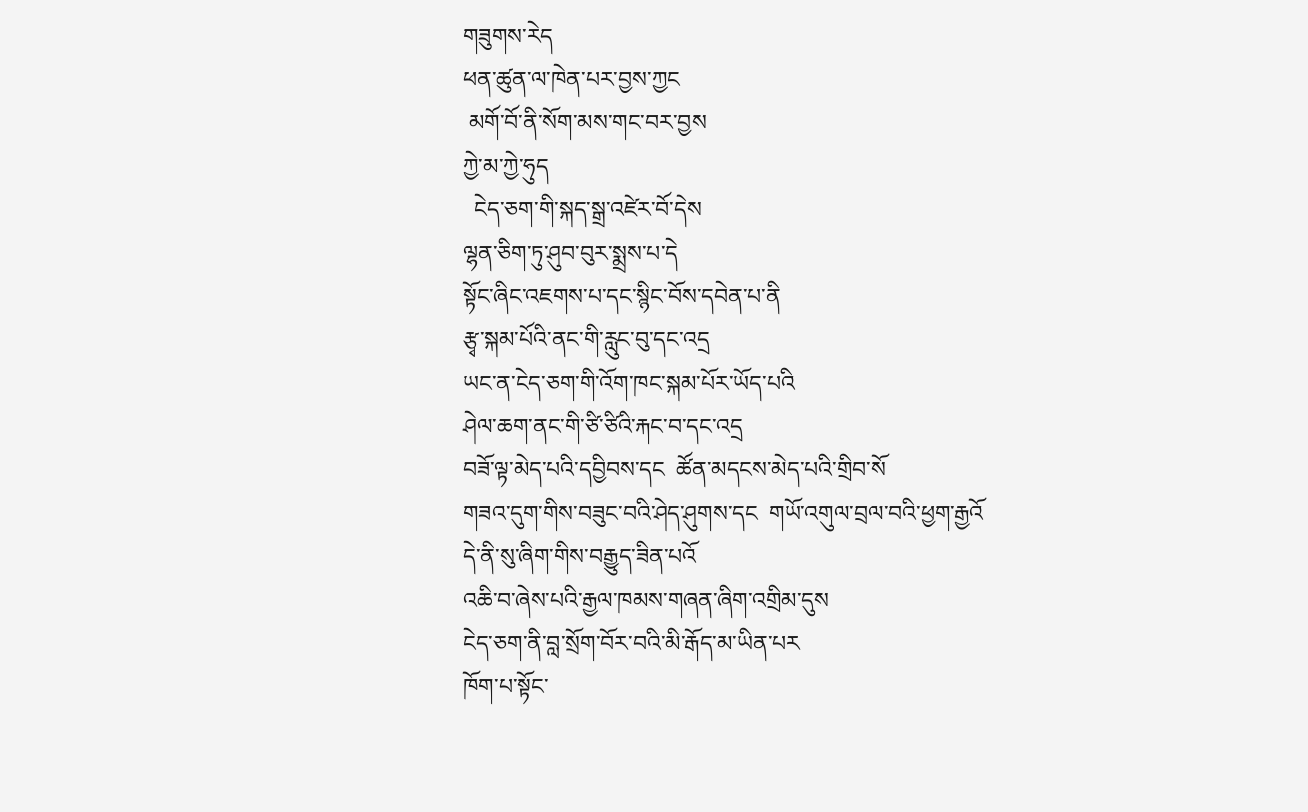གཟུགས་རེད
ཕན་ཚུན་ལ་ཁེན་པར་བྱས་ཀྱང
 མགོ་བོ་ནི་སོག་མས་གང་བར་བྱས
ཀྱེ་མ་ཀྱེ་ཧུད
  ངེད་ཅག་གི་སྐད་སྒྲ་འཛེར་བོ་དེས
ལྷན་ཅིག་ཏུ་ཤུབ་བུར་སྨྲས་པ་དེ
སྟོང་ཞིང་འཇགས་པ་དང་སྙིང་བོས་དབེན་པ་ནི
རྩྭ་སྐམ་པོའི་ནང་གི་རླུང་བུ་དང་འདྲ
ཡང་ན་ངེད་ཅག་གི་འོག་ཁང་སྐམ་པོར་ཡོད་པའི
ཤེལ་ཆག་ནང་གི་ཙི་ཙིའི་རྐང་བ་དང་འདྲ
བཟོ་ལྟ་མེད་པའི་དབྱིབས་དང  ཚོན་མདངས་མེད་པའི་གྲིབ་སོ
གཟའ་དུག་གིས་བཟུང་བའི་ཤེད་ཤུགས་དང  གཡོ་འགུལ་བྲལ་བའི་ཕྱག་རྒྱའོ
དེ་ནི་སུ་ཞིག་གིས་བརྒྱུད་ཟིན་པའོ
འཆི་བ་ཞེས་པའི་རྒྱལ་ཁམས་གཞན་ཞིག་འགྲིམ་དུས
ངེད་ཅག་ནི་བླ་སྲོག་བོར་བའི་མི་རྒོད་མ་ཡིན་པར
ཁོག་པ་སྟོང་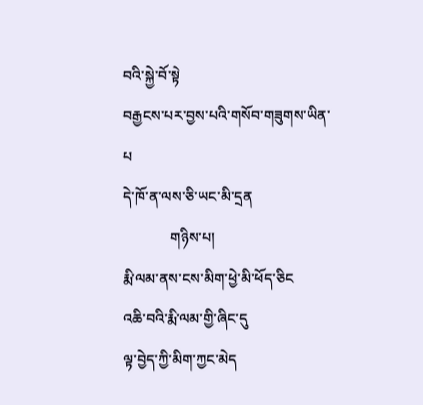བའི་སྐྱེ་བོ་སྟེ
བརྒྱངས་པར་བྱས་པའི་གསོབ་གཟུགས་ཡིན་པ
དེ་ཁོ་ན་ལས་ཅི་ཡང་མི་དྲན
             གཉིས་པ།
རྨི་ལམ་ནས་ངས་མིག་ཕྱེ་མི་ཕོད་ཅིང
འཆི་བའི་རྨི་ལམ་གྱི་ཞིང་དུ
ལྟ་བྱེད་ཀྱི་མིག་ཀྱང་མེད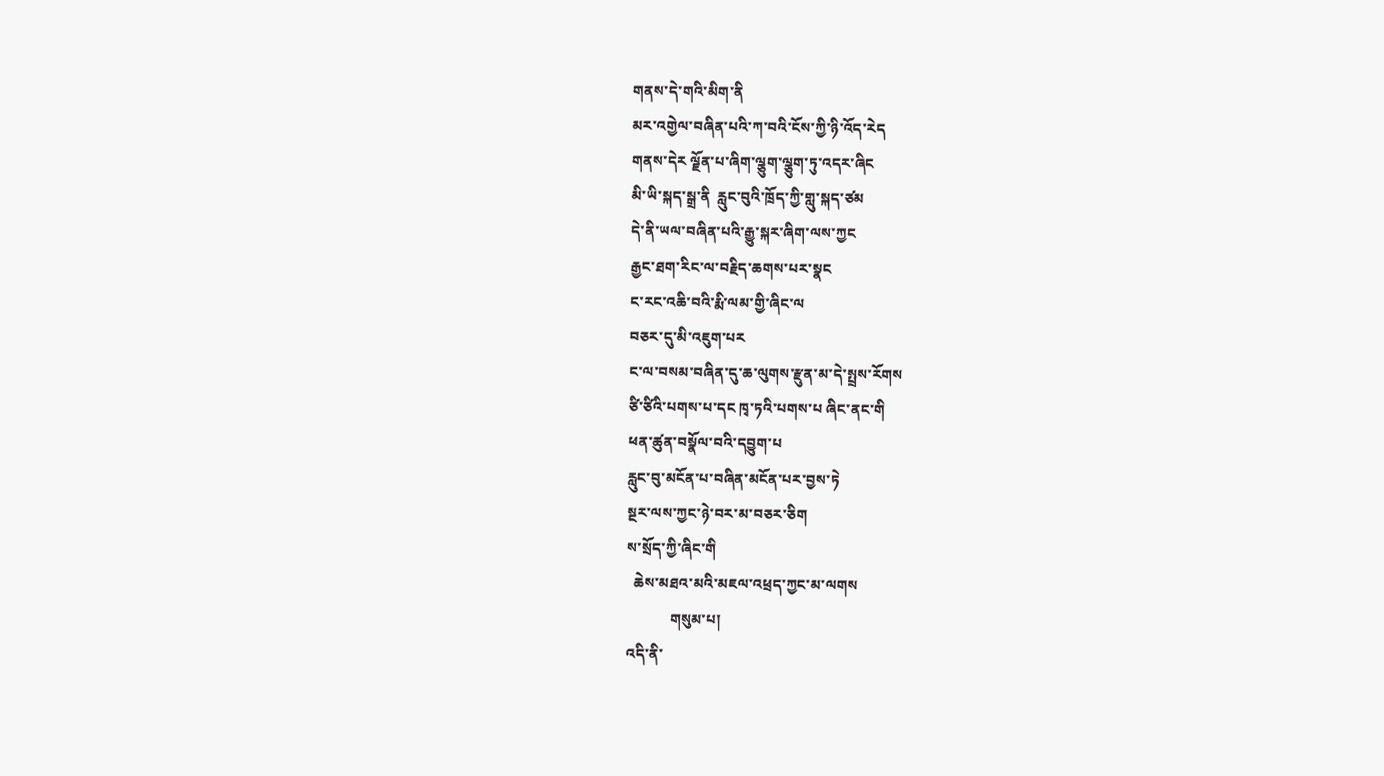གནས་དེ་གའི་མིག་ནི
མར་འགྱེལ་བཞིན་པའི་ཀ་བའི་ངོས་ཀྱི་ཉི་འོད་རེད
གནས་དེར ལྗོན་པ་ཞིག་ལྕུག་ལྕུག་ཏུ་འདར་ཞིང
མི་ཡི་སྐད་སྒྲ་ནི  རླུང་བུའི་ཁྲོད་ཀྱི་གླུ་སྐད་ཙམ
དེ་ནི་ཡལ་བཞིན་པའི་རྒྱུ་སྐར་ཞིག་ལས་ཀྱང
རྒྱང་ཐག་རིང་ལ་བརྗིད་ཆགས་པར་སྣང
ང་རང་འཆི་བའི་རྨི་ལམ་གྱི་ཞིང་ལ
བཅར་དུ་མི་འཇུག་པར
ང་ལ་བསམ་བཞིན་དུ་ཆ་ལུགས་རྫུན་མ་དེ་སྤྲས་རོགས
ཙི་ཙིའི་པགས་པ་དང ཁྭ་ཏའི་པགས་པ ཞིང་ནང་གི
ཕན་ཚུན་བསྣོལ་བའི་དབྱུག་པ
རླུང་བུ་མངོན་པ་བཞིན་མངོན་པར་བྱས་ཏེ
སྔར་ལས་ཀྱང་ཉེ་བར་མ་བཅར་ཅིག
ས་སྲོད་ཀྱི་ཞིང་གི
  ཆེས་མཐའ་མའི་མཇལ་འཕྲད་ཀྱང་མ་ལགས
            གསུམ་པ།
འདི་ནི་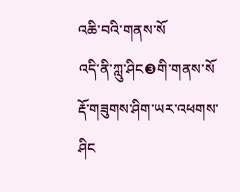འཆི་བའི་གནས་སོ
འདི་ནི་ཀླུ་ཤིང❸གི་གནས་སོ
རྡོ་གཟུགས་ཤིག་ཡར་འཕགས་ཤིང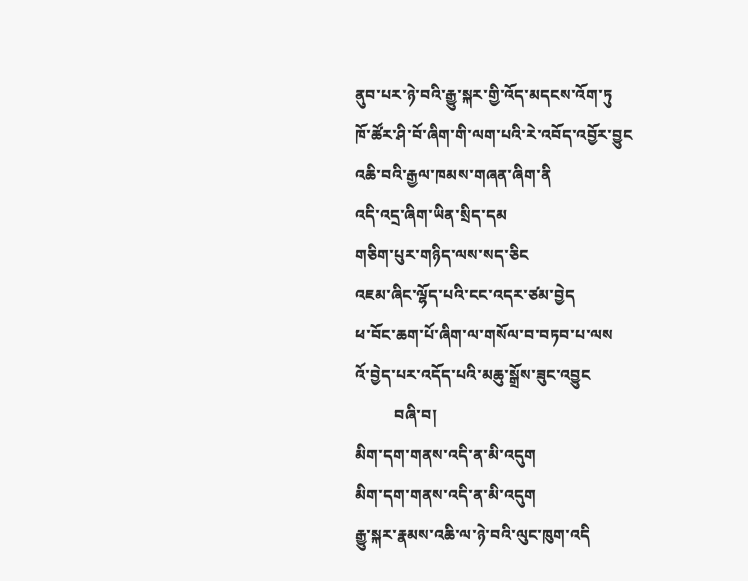ནུབ་པར་ཉེ་བའི་རྒྱུ་སྐར་གྱི་འོད་མདངས་འོག་ཏུ
ཁོ་ཚོར་ཤི་བོ་ཞིག་གི་ལག་པའི་རེ་འབོད་འབྱོར་བྱུང
འཆི་བའི་རྒྱལ་ཁམས་གཞན་ཞིག་ནི
འདི་འདྲ་ཞིག་ཡིན་སྲིད་དམ
གཅིག་པུར་གཉིད་ལས་སད་ཅིང
འཇམ་ཞིང་ལྷོད་པའི་ངང་འདར་ཙམ་བྱེད
ཕ་བོང་ཆག་པོ་ཞིག་ལ་གསོལ་བ་བཏབ་པ་ལས
འོ་བྱེད་པར་འདོད་པའི་མཆུ་སྒྲོས་ཟུང་འབྱུང
          བཞི་བ།
མིག་དག་གནས་འདི་ན་མི་འདུག
མིག་དག་གནས་འདི་ན་མི་འདུག
རྒྱུ་སྐར་རྣམས་འཆི་ལ་ཉེ་བའི་ལུང་ཁུག་འདི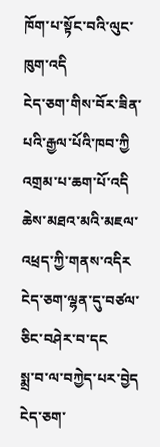ཁོག་པ་སྟོང་བའི་ལུང་ཁུག་འདི
ངེད་ཅག་གིས་བོར་ཟིན་པའི་རྒྱལ་པོའི་ཁབ་ཀྱི
འགྲམ་པ་ཆག་པོ་འདི
ཆེས་མཐའ་མའི་མཇལ་འཕྲད་ཀྱི་གནས་འདིར
ངེད་ཅག་ལྷན་དུ་བཙལ་ཅིང་བཤེར་བ་དང
སྨྲ་བ་ལ་བཀྱེད་པར་བྱེད
ངེད་ཅག་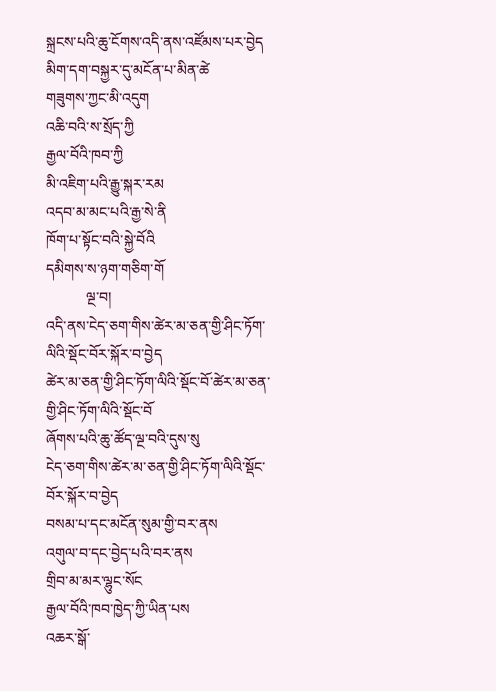སྐྲངས་པའི་ཆུ་ངོགས་འདི་ནས་འཛོམས་པར་བྱེད
མིག་དག་བསྐྱར་དུ་མངོན་པ་མིན་ཚེ
གཟུགས་ཀྱང་མི་འདུག
འཆི་བའི་ས་སྲོད་ཀྱི
རྒྱལ་བོའི་ཁབ་ཀྱི
མི་འཇིག་པའི་རྒྱུ་སྐར་རམ
འདབ་མ་མང་པའི་རྒྱ་སེ་ནི
ཁོག་པ་སྟོང་བའི་སྐྱེ་བོའི
དམིགས་ས་ཉག་གཅིག་གོ
           ལྔ་བ།
འདི་ནས་ངེད་ཅག་གིས་ཚེར་མ་ཅན་གྱི་ཤིང་ཏོག་ལིའི་སྡོང་བོར་སྐོར་བ་བྱེད
ཚེར་མ་ཅན་གྱི་ཤིང་ཏོག་ལིའི་སྡོང་བོ་ཚེར་མ་ཅན་གྱི་ཤིང་ཏོག་ལིའི་སྡོང་བོ
ཞོགས་པའི་ཆུ་ཚོད་ལྔ་བའི་དུས་སུ
ངེད་ཅག་གིས་ཚེར་མ་ཅན་གྱི་ཤིང་ཏོག་ལིའི་སྡོང་བོར་སྐོར་བ་བྱེད
བསམ་པ་དང་མངོན་སུམ་གྱི་བར་ནས
འགུལ་བ་དང་བྱེད་པའི་བར་ནས
གྲིབ་མ་མར་ལྷུང་སོང
རྒྱལ་བོའི་ཁབ་ཁྱེད་ཀྱི་ཡིན་པས
འཆར་སྒོ་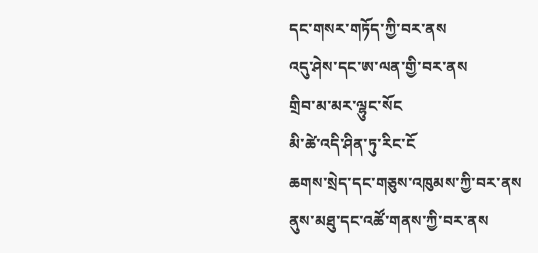དང་གསར་གཏོད་ཀྱི་བར་ནས
འདུ་ཤེས་དང་ཨ་ལན་གྱི་བར་ནས
གྲིབ་མ་མར་ལྷུང་སོང
མི་ཚེ་འདི་ཤིན་ཏུ་རིང་ངོ
ཆགས་སྲེད་དང་གཅུས་འཁུམས་ཀྱི་བར་ནས
ནུས་མཐུ་དང་འཚོ་གནས་ཀྱི་བར་ནས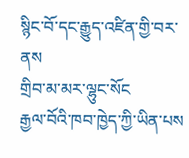སྙིང་བོ་དང་རྒྱུད་འཛིན་གྱི་བར་ནས
གྲིབ་མ་མར་ལྷུང་སོང
རྒྱལ་བོའི་ཁབ་ཁྱེད་ཀྱི་ཡིན་པས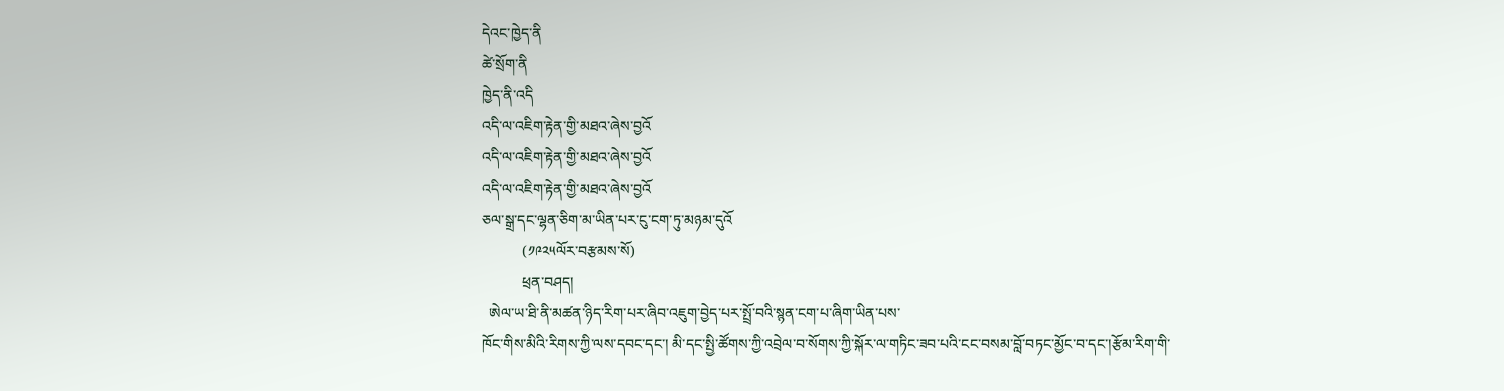དེའང་ཁྱེད་ནི
ཚེ་སྲོག་ནི
ཁྱེད་ནི་འདི
འདི་ལ་འཇིག་རྟེན་གྱི་མཐའ་ཞེས་བྱའོ
འདི་ལ་འཇིག་རྟེན་གྱི་མཐའ་ཞེས་བྱའོ
འདི་ལ་འཇིག་རྟེན་གྱི་མཐའ་ཞེས་བྱའོ
ཅལ་སྒྲ་དང་ལྷན་ཅིག་མ་ཡིན་པར་ངུ་ངག་ཏུ་མཉམ་དུའོ
           (༡༩༢༥ལོར་བརྩམས་སོ)
           ཕྲན་བཤད།
  ཨེལ་ཡ་ཐི་ནི་མཚན་ཉིད་རིག་པར་ཞིབ་འཇུག་བྱེད་པར་སྤྲོ་བའི་སྙན་ངག་པ་ཞིག་ཡིན་པས་
ཁོང་གིས་མིའི་རིགས་ཀྱི་ལས་དབང་དང་། མི་དང་སྤྱི་ཚོགས་ཀྱི་འབྲེལ་བ་སོགས་ཀྱི་སྐོར་ལ་གཏིང་ཟབ་པའི་ངང་བསམ་བློ་བཏང་མྱོང་བ་དང་།རྩོམ་རིག་གི་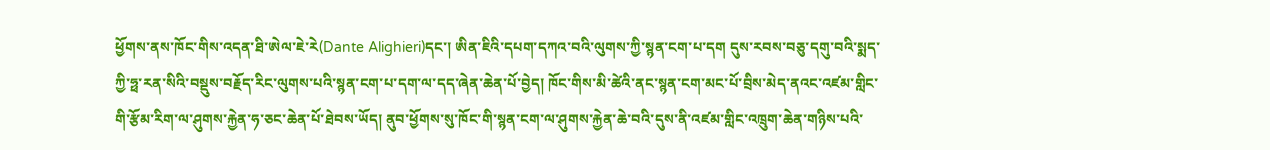ཕྱོགས་ནས་ཁོང་གིས་འདན་ཐི་ཨེལ་ཇེ་རེ(Dante Alighieri)དང་། ཨིན་ཇིའི་དཔག་དཀའ་བའི་ལུགས་ཀྱི་སྙན་ངག་པ་དག དུས་རབས་བཅུ་དགུ་བའི་སྨད་ཀྱི་ཧྥ་རན་སིའི་བསྡུས་བརྗོད་རིང་ལུགས་པའི་སྙན་ངག་པ་དག་ལ་དད་ཞེན་ཆེན་པོ་བྱེད། ཁོང་གིས་མི་ཚེའི་ནང་སྙན་ངག་མང་པོ་བྲིས་མེད་ནའང་འཛམ་གླིང་གི་རྩོམ་རིག་ལ་ཤུགས་རྐྱེན་ཧ་ཅང་ཆེན་པོ་ཐེབས་ཡོད། ནུབ་ཕྱོགས་སུ་ཁོང་གི་སྙན་ངག་ལ་ཤུགས་རྐྱེན་ཆེ་བའི་དུས་ནི་འཛམ་གླིང་འཁྲུག་ཆེན་གཉིས་པའི་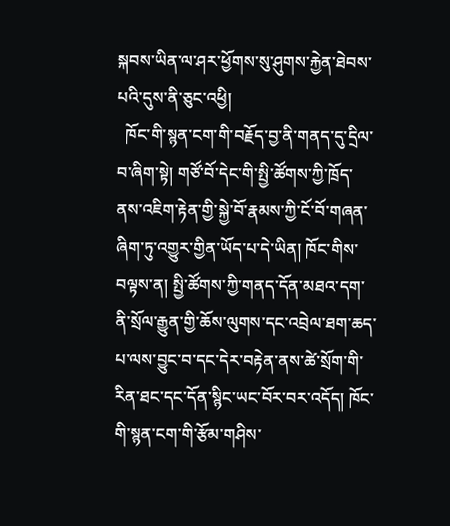སྐབས་ཡིན་ལ་ཤར་ཕྱོགས་སུ་ཤུགས་རྐྱེན་ཐེབས་པའི་དུས་ནི་ཅུང་འཕྱི།
  ཁོང་གི་སྙན་ངག་གི་བརྗོད་བྱ་ནི་གནད་དུ་དྲིལ་བ་ཞིག་སྟེ། གཙོ་བོ་དེང་གི་སྤྱི་ཚོགས་ཀྱི་ཁྲོད་ནས་འཇིག་རྟེན་གྱི་སྐྱེ་བོ་རྣམས་ཀྱི་ངོ་བོ་གཞན་ཞིག་ཏུ་འགྱུར་གྱིན་ཡོད་པ་དེ་ཡིན། ཁོང་གིས་བལྟས་ན། སྤྱི་ཚོགས་ཀྱི་གནད་དོན་མཐའ་དག་ནི་སྲོལ་རྒྱུན་གྱི་ཆོས་ལུགས་དང་འབྲེལ་ཐག་ཆད་པ་ལས་བྱུང་བ་དང་དེར་བརྟེན་ནས་ཚེ་སྲོག་གི་རིན་ཐང་དང་དོན་སྙིང་ཡང་བོར་བར་འདོད། ཁོང་གི་སྙན་ངག་གི་རྩོམ་གཤིས་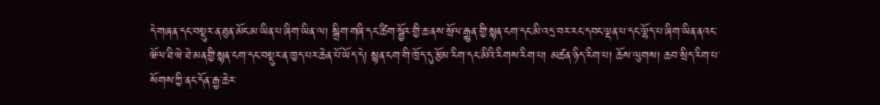དེ་གཞན་དང་བསྡུར་ན་ཐུན་མོང་མ་ཡིན་པ་ཞིག་ཡིན་ལ། སྒྲིག་གཞི་དང་ཚིག་སྦྱོར་གྱི་ཆ་ནས་སྲོལ་རྒྱུན་གྱི་སྙན་ངག་དང་མི་འདྲ་བར་རང་དབང་ལྡན་པ་དང་ལྷོད་པ་ཞིག་ཡིན་ནའང་ཝོལ་ཐི་ཝེ་ཐེ་མནགྱི་སྙན་ངག་དང་བསྡུར་ན་ཁྱད་པར་ཆེན་པོ་ཡོད་དེ། སྙན་ངག་གི་ཁྲོད་དུ་རྩོམ་རིག་དང་མིའི་རིགས་རིག་པ། མཚན་ཉིད་རིག་པ། ཆོས་ལུགས། ཆབ་སྲིད་རིག་པ་སོགས་ཀྱི་ནང་དོན་རྒྱ་ཆེར་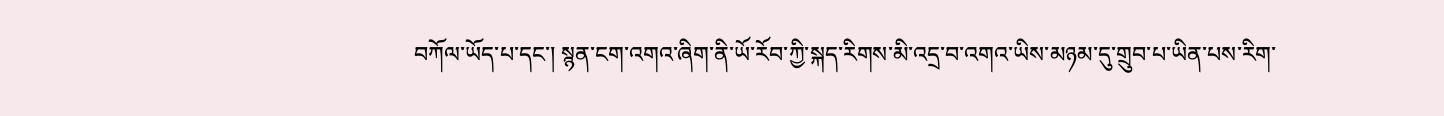བཀོལ་ཡོད་པ་དང་། སྙན་ངག་འགའ་ཞིག་ནི་ཡོ་རོབ་ཀྱི་སྐད་རིགས་མི་འདྲ་བ་འགའ་ཡིས་མཉམ་དུ་གྲུབ་པ་ཡིན་པས་རིག་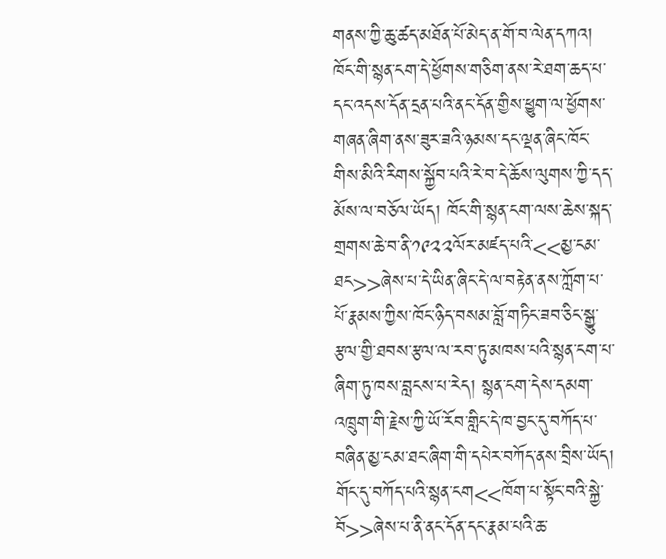གནས་ཀྱི་ཆུ་ཚད་མཐོན་པོ་མེད་ན་གོ་བ་ལེན་དཀའ། ཁོང་གི་སྙན་ངག་དེ་ཕྱོགས་གཅིག་ནས་རེ་ཐག་ཆད་པ་དང་འདས་དོན་དྲན་པའི་ནང་དོན་གྱིས་ཕྱུག་ལ་ཕྱོགས་གཞན་ཞིག་ནས་ཟུར་ཟའི་ཉམས་དང་ལྡན་ཞིང་ཁོང་གིས་མིའི་རིགས་སྐྱོབ་པའི་རེ་བ་དེ་ཆོས་ལུགས་ཀྱི་དད་མོས་ལ་བཅོལ་ཡོད། ཁོང་གི་སྙན་ངག་ལས་ཆེས་སྐད་གྲགས་ཆེ་བ་ནི་༡༩༢༢ལོར་མཛད་པའི་<<མྱ་ངམ་ཐང>>ཞེས་པ་དེ་ཡིན་ཞིང་དེ་ལ་བརྟེན་ནས་ཀློག་པ་པོ་རྣམས་ཀྱིས་ཁོང་ཉིད་བསམ་བློ་གཏིང་ཟབ་ཅིང་སྒྱུ་རྩལ་གྱི་ཐབས་རྩལ་ལ་རབ་ཏུ་མཁས་པའི་སྙན་ངག་པ་ཞིག་ཏུ་ཁས་བླངས་པ་རེད། སྙན་ངག་དེས་དམག་འཁྲུག་གི་རྗེས་ཀྱི་ཡོ་རོབ་གླིང་དེ་ཁ་བྱང་དུ་བཀོད་པ་བཞིན་མྱ་ངམ་ཐང་ཞིག་གི་དཔེར་བཀོད་ནས་བྲིས་ཡོད། གོང་དུ་བཀོད་པའི་སྙན་ངག<<ཁོག་པ་སྟོང་བའི་སྐྱེ་བོ>>ཞེས་པ་ནི་ནང་དོན་དང་རྣམ་པའི་ཆ་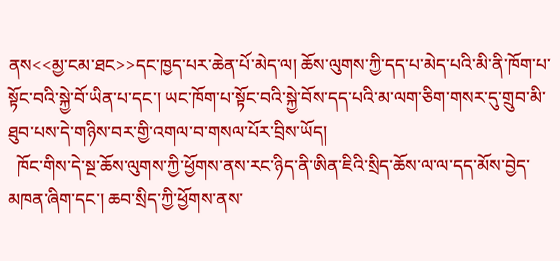ནས<<མྱ་ངམ་ཐང>>དང་ཁྱད་པར་ཆེན་པོ་མེད་ལ། ཆོས་ལུགས་ཀྱི་དད་པ་མེད་པའི་མི་ནི་ཁོག་པ་སྟོང་བའི་སྐྱེ་བོ་ཡིན་པ་དང་། ཡང་ཁོག་པ་སྟོང་བའི་སྐྱེ་བོས་དད་པའི་མ་ལག་ཅིག་གསར་དུ་གྲུབ་མི་ཐུབ་པས་དེ་གཉིས་བར་གྱི་འགལ་བ་གསལ་པོར་བྲིས་ཡོད།
  ཁོང་གིས་དེ་སྔ་ཆོས་ལུགས་ཀྱི་ཕྱོགས་ནས་རང་ཉིད་ནི་ཨིན་ཇིའི་སྲིད་ཆོས་ལ་ལ་དད་མོས་བྱེད་མཁན་ཞིག་དང་། ཆབ་སྲིད་ཀྱི་ཕྱོགས་ནས་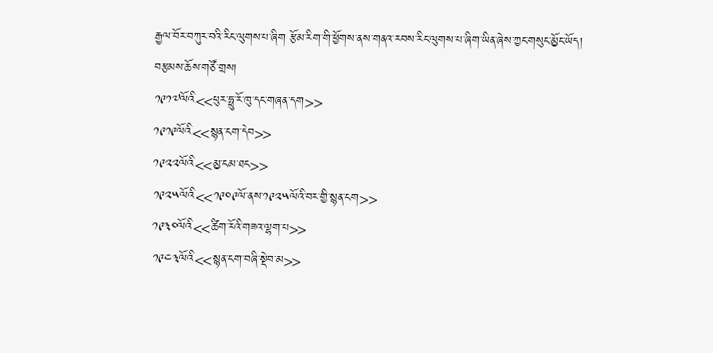རྒྱལ་བོར་བཀུར་བའི་རིང་ལུགས་པ་ཞིག རྩོམ་རིག་གི་ཕྱོགས་ནས་གནའ་རབས་རིང་ལུགས་པ་ཞིག་ཡིན་ཞེས་ཀྱང་གསུང་མྱོང་ཡོད།
བརྩམས་ཆོས་གཙོ་གྲས།
༡༩༡༧ལོའི<<ཕུར་ཧྥུ་རོ་ཁུ་དང་གཞན་དག>>
༡༩༡༩ལོའི<<སྙན་ངག་དེབ>>
༡༩༢༢ལོའི<<མྱ་ངམ་ཐང>>
༡༩༢༥ལོའི<<༡༩༠༩ལོ་ནས་༡༩༢༥ལོའི་བར་གྱི་སྙན་ངག>>
༡༩༣༠ལོའི<<ཚིག་རོའི་གཟའ་ལྷག་པ>>
༡༩༤༣ལོའི<<སྙན་ངག་བཞི་སྡེབ་མ>>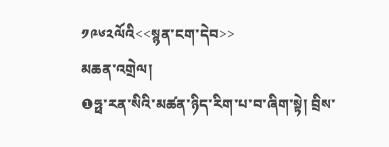༡༩༦༢ལོའི<<སྙན་ངག་དེབ>>
མཆན་འགྲེལ།
❶ཧྥ་རན་སིའི་མཚན་ཉིད་རིག་པ་བ་ཞིག་སྟེ། བྲིས་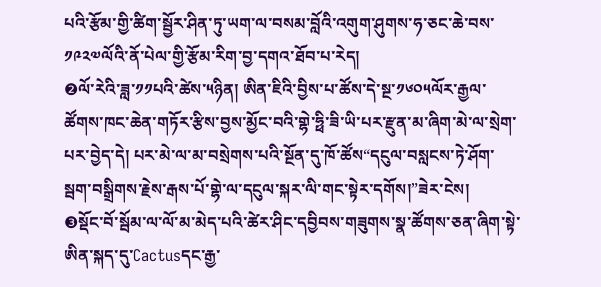པའི་རྩོམ་གྱི་ཚིག་སྦྱོར་ཤིན་ཏུ་ཡག་ལ་བསམ་བློའི་འགུག་ཤུགས་ཧ་ཅང་ཆེ་བས་༡༩༢༧ལོའི་ནོ་པེལ་གྱི་རྩོམ་རིག་བྱ་དགའ་ཐོབ་པ་རེད།
❷ལོ་རེའི་ཟླ་༡༡པའི་ཚེས་༥ཉིན། ཨིན་ཇིའི་བྱིས་པ་ཚོས་དེ་སྔ་༡༦༠༥ལོར་རྒྱལ་ཚོགས་ཁང་ཆེན་གཏོར་རྩིས་བྱས་མྱོང་བའི་གྷེ་ཧྥི་ཟི་ཡི་པར་རྫུན་མ་ཞིག་མེ་ལ་སྲེག་པར་བྱེད་དེ། པར་མེ་ལ་མ་བསྲེགས་པའི་སྔོན་དུ་ཁོ་ཚོས“དངུལ་བསླངས་ཏེ་ཤོག་སྦག་བསྒྲིགས་རྗེས་རྒས་པོ་གྷེ་ལ་དངུལ་སྐར་ལི་གང་སྟེར་དགོས།”ཟེར་ངེས།
❸སྡོང་བོ་སྦོམ་ལ་ལོ་མ་མེད་པའི་ཚེར་ཤིང་དབྱིབས་གཟུགས་སྣ་ཚོགས་ཅན་ཞིག་སྟེ་ཨིན་སྐད་དུ་Cactusདང་རྒྱ་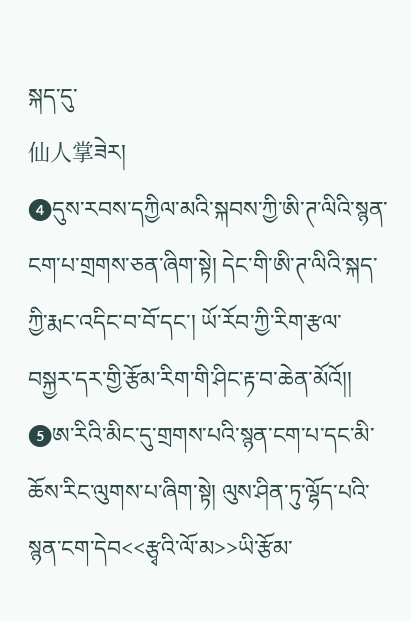སྐད་དུ་
仙人掌ཟེར།
❹དུས་རབས་དཀྱིལ་མའི་སྐབས་ཀྱི་ཨི་ཊ་ལིའི་སྙན་ངག་པ་གྲགས་ཅན་ཞིག་སྟེ། དེང་གི་ཨི་ཊ་ལིའི་སྐད་ཀྱི་རྨང་འདིང་བ་བོ་དང་། ཡོ་རོབ་ཀྱི་རིག་རྩལ་བསྐྱར་དར་གྱི་རྩོམ་རིག་གི་ཤིང་རྟ་བ་ཆེན་མོའོ།།
❺ཨ་རིའི་མིང་དུ་གྲགས་པའི་སྙན་ངག་པ་དང་མི་ཆོས་རིང་ལུགས་པ་ཞིག་སྟེ། ལུས་ཤིན་ཏུ་ལྷོད་པའི་སྙན་ངག་དེབ<<རྩྭའི་ལོ་མ>>ཡི་རྩོམ་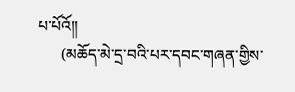པ་པོའོ།།
      (མཆོད་མེ་དྲ་བའི་པར་དབང་གཞན་གྱིས་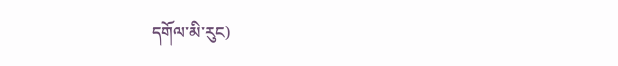དགོལ་མི་རུང)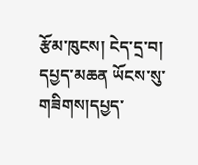རྩོམ་ཁུངས། ངེད་དྲ་བ།
དཔྱད་མཆན ཡོངས་སུ་གཟིགས།དཔྱད་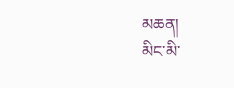མཆན།
མིང་མི་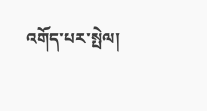འགོད་པར་སྤེལ།